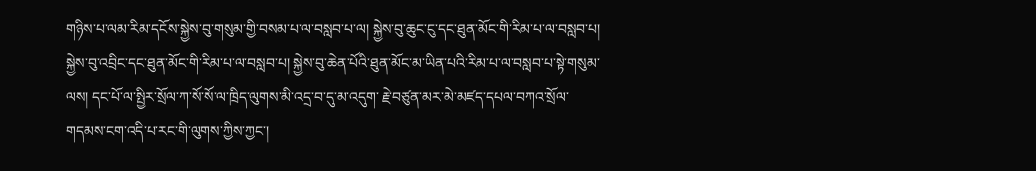གཉིས་པ་ལམ་རིམ་དངོས་སྐྱེས་བུ་གསུམ་གྱི་བསམ་པ་ལ་བསླབ་པ་ལ། སྐྱེས་བུ་ཆུང་ངུ་དང་ཐུན་མོང་གི་རིམ་པ་ལ་བསླབ་པ། སྐྱེས་བུ་འབྲིང་དང་ཐུན་མོང་གི་རིམ་པ་ལ་བསླབ་པ། སྐྱེས་བུ་ཆེན་པོའི་ཐུན་མོང་མ་ཡིན་པའི་རིམ་པ་ལ་བསླབ་པ་སྟེ་གསུམ་ལས། དང་པོ་ལ་སྤྱིར་སྲོལ་ཀ་སོ་སོ་ལ་ཁྲིད་ལུགས་མི་འདྲ་བ་དུ་མ་འདུག་ རྗེ་བཙུན་མར་མེ་མཛད་དཔལ་བཀའ་སྲོལ་གདམས་ངག་འདི་པ་རང་གི་ལུགས་ཀྱིས་ཀྱང་།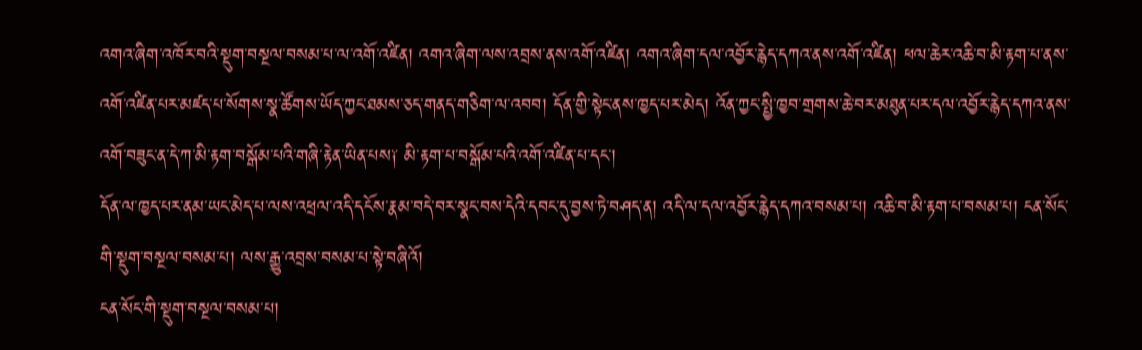འགའ་ཞིག་འཁོར་བའི་སྡུག་བསྔལ་བསམ་པ་ལ་འགོ་འཛིན། འགའ་ཞིག་ལས་འབྲས་ནས་འགོ་འཛིན། འགའ་ཞིག་དལ་འབྱོར་རྙེད་དཀའ་ནས་འགོ་འཛིན། ཕལ་ཆེར་འཆི་བ་མི་རྟག་པ་ནས་འགོ་འཛིན་པར་མཛད་པ་སོགས་སྣ་ཚོགས་ཡོད་ཀྱང་ཐམས་ཅད་གནད་གཅིག་ལ་འབབ། དོན་གྱི་སྟེང་ནས་ཁྱད་པར་མེད། འོན་ཀྱང་སྤྱི་ཁྱབ་གྲགས་ཆེ་བར་མཐུན་པར་དལ་འབྱོར་རྙེད་དཀའ་ནས་འགོ་བཟུང་ན་དེ་ཀ་མི་རྟག་བསྒོམ་པའི་གཞི་རྟེན་ཡིན་པས༑ མི་རྟག་པ་བསྒོམ་པའི་འགོ་འཛིན་པ་དང་།
དོན་ལ་ཁྱད་པར་ནམ་ཡང་མེད་པ་ལས་འཕྲལ་འདི་དངོས་རྣམ་བདེ་བར་སྣང་བས་དེའི་དབང་དུ་བྱས་ཏེ་བཤད་ན། འདི་ལ་དལ་འབྱོར་རྙེད་དཀའ་བསམ་པ། འཆི་བ་མི་རྟག་པ་བསམ་པ། ངན་སོང་གི་སྡུག་བསྔལ་བསམ་པ། ལས་རྒྱུ་འབྲས་བསམ་པ་སྟེ་བཞིའོ།
ངན་སོང་གི་སྡུག་བསྔལ་བསམ་པ།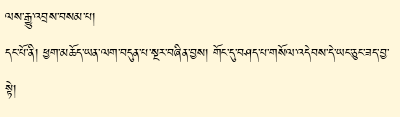ལས་རྒྱུ་འབྲས་བསམ་པ།
དང་པོ་ནི། ཕྱག་མཆོད་ཡན་ལག་བདུན་པ་སྔར་བཞིན་བྱས། གོང་དུ་བཤད་པ་གསོལ་འདེབས་དེ་ཡང་ཅུང་ཟད་བྱ་སྟེ།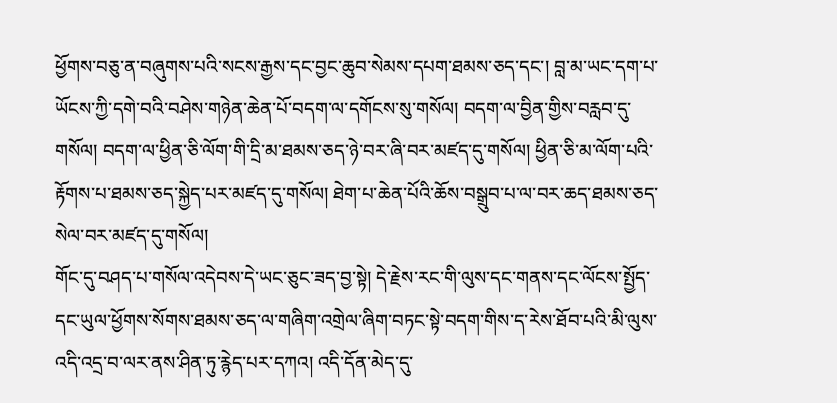ཕྱོགས་བཅུ་ན་བཞུགས་པའི་སངས་རྒྱས་དང་བྱང་ཆུབ་སེམས་དཔག་ཐམས་ཅད་དང་། བླ་མ་ཡང་དག་པ་ཡོངས་ཀྱི་དགེ་བའི་བཤེས་གཉེན་ཆེན་པོ་བདག་ལ་དགོངས་སུ་གསོལ། བདག་ལ་བྱིན་གྱིས་བརླབ་དུ་གསོལ། བདག་ལ་ཕྱིན་ཅི་ལོག་གི་དྲི་མ་ཐམས་ཅད་ཉེ་བར་ཞི་བར་མཛད་དུ་གསོལ། ཕྱིན་ཅི་མ་ལོག་པའི་རྟོགས་པ་ཐམས་ཅད་སྐྱེད་པར་མཛད་དུ་གསོལ། ཐེག་པ་ཆེན་པོའི་ཆོས་བསྒྲུབ་པ་ལ་བར་ཆད་ཐམས་ཅད་སེལ་བར་མཛད་དུ་གསོལ།
གོང་དུ་བཤད་པ་གསོལ་འདེབས་དེ་ཡང་ཅུང་ཟད་བྱ་སྟེ། དེ་རྗེས་རང་གི་ལུས་དང་གནས་དང་ལོངས་སྤྱོད་དང་ཡུལ་ཕྱོགས་སོགས་ཐམས་ཅད་ལ་གཞིག་འགྲེལ་ཞིག་བཏང་སྟེ་བདག་གིས་ད་རེས་ཐོབ་པའི་མི་ལུས་འདི་འདྲ་བ་ལར་ནས་ཤིན་ཏུ་རྙེད་པར་དཀའ། འདི་དོན་མེད་དུ་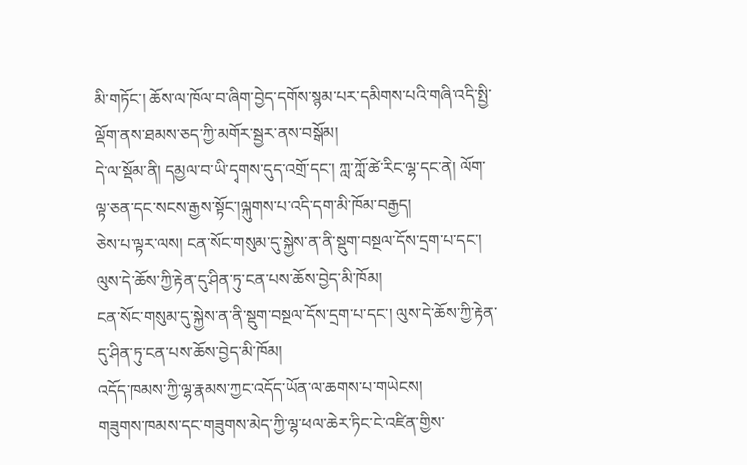མི་གཏོང་། ཆོས་ལ་ཁོལ་བ་ཞིག་བྱེད་དགོས་སྙམ་པར་དམིགས་པའི་གཞི་འདི་སྤྱི་ལྡོག་ནས་ཐམས་ཅད་ཀྱི་མགོར་སྦྱར་ནས་བསྒོམ།
དེ་ལ་སྡོམ་ནི། དམྱལ་བ་ཡི་དྭགས་དུད་འགྲོ་དང་། ཀླ་ཀློ་ཚེ་རིང་ལྷ་དང་ནེ། ལོག་ལྟ་ཅན་དང་སངས་རྒྱས་སྟོང་།ལྐུགས་པ་འདི་དག་མི་ཁོམ་བརྒྱད།
ཅེས་པ་ལྟར་ལས། ངན་སོང་གསུམ་དུ་སྐྱེས་ན་ནི་སྡུག་བསྔལ་དོས་དྲག་པ་དང་། ལུས་དེ་ཆོས་ཀྱི་རྟེན་དུ་ཤིན་ཏུ་ངན་པས་ཆོས་བྱེད་མི་ཁོམ།
ངན་སོང་གསུམ་དུ་སྐྱེས་ན་ནི་སྡུག་བསྔལ་དོས་དྲག་པ་དང་། ལུས་དེ་ཆོས་ཀྱི་རྟེན་དུ་ཤིན་ཏུ་ངན་པས་ཆོས་བྱེད་མི་ཁོམ།
འདོད་ཁམས་ཀྱི་ལྷ་རྣམས་ཀྱང་འདོད་ཡོན་ལ་ཆགས་པ་གཡེངས།
གཟུགས་ཁམས་དང་གཟུགས་མེད་ཀྱི་ལྷ་ཕལ་ཆེར་ཏིང་ངེ་འཛིན་གྱིས་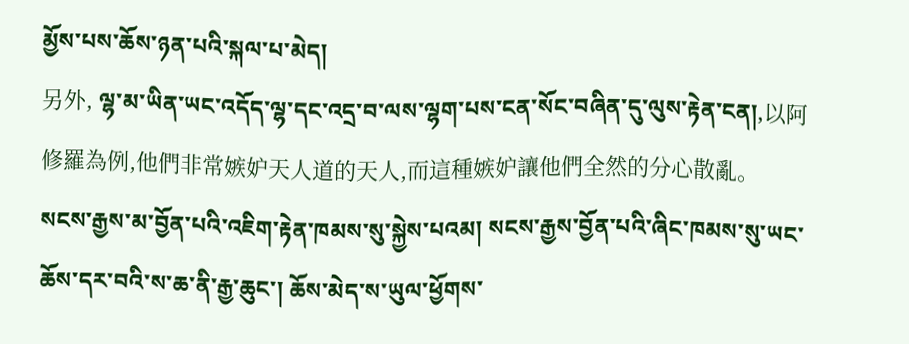མྱོས་པས་ཆོས་ཉན་པའི་སྐལ་པ་མེད།
另外, ལྷ་མ་ཡིན་ཡང་འདོད་ལྷ་དང་འདྲ་བ་ལས་ལྷག་པས་ངན་སོང་བཞིན་དུ་ལུས་རྟེན་ངན།,以阿修羅為例,他們非常嫉妒天人道的天人,而這種嫉妒讓他們全然的分心散亂。
སངས་རྒྱས་མ་བྱོན་པའི་འཇིག་རྟེན་ཁམས་སུ་སྐྱེས་པའམ། སངས་རྒྱས་བྱོན་པའི་ཞིང་ཁམས་སུ་ཡང་ཆོས་དར་བའི་ས་ཆ་ནི་རྒྱ་ཆུང་། ཆོས་མེད་ས་ཡུལ་ཕྱོགས་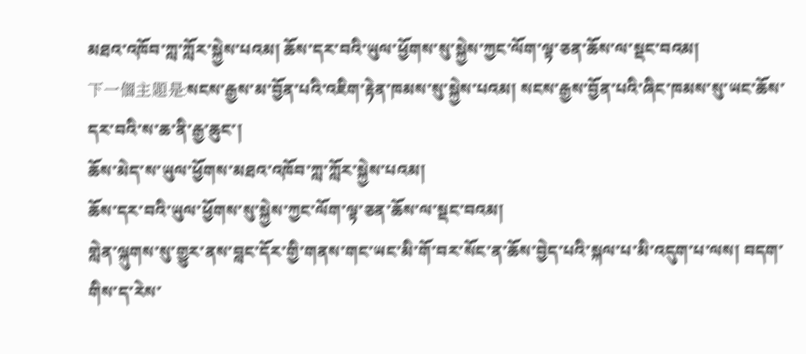མཐའ་འཁོབ་ཀླ་ཀློར་སྐྱེས་པའམ། ཆོས་དར་བའི་ཡུལ་ཕྱོགས་སུ་སྐྱེས་ཀྱང་ལོག་ལྟ་ཅན་ཆོས་ལ་སྡང་བའམ།
下一個主題是:སངས་རྒྱས་མ་བྱོན་པའི་འཇིག་རྟེན་ཁམས་སུ་སྐྱེས་པའམ། སངས་རྒྱས་བྱོན་པའི་ཞིང་ཁམས་སུ་ཡང་ཆོས་དར་བའི་ས་ཆ་ནི་རྒྱ་ཆུང་།
ཆོས་མེད་ས་ཡུལ་ཕྱོགས་མཐའ་འཁོབ་ཀླ་ཀློར་སྐྱེས་པའམ།
ཆོས་དར་བའི་ཡུལ་ཕྱོགས་སུ་སྐྱེས་ཀྱང་ལོག་ལྟ་ཅན་ཆོས་ལ་སྡང་བའམ།
གླེན་ལྐུགས་སུ་གྱུར་ནས་བླང་དོར་གྱི་གནས་གང་ཡང་མི་གོ་བར་སོང་ན་ཆོས་བྱེད་པའི་སྐལ་པ་མི་འདུག་པ་ལས། བདག་གིས་ད་རེས་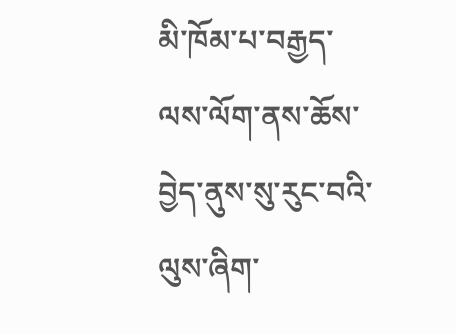མི་ཁོམ་པ་བརྒྱད་ལས་ལོག་ནས་ཆོས་བྱེད་ནུས་སུ་རུང་བའི་ལུས་ཞིག་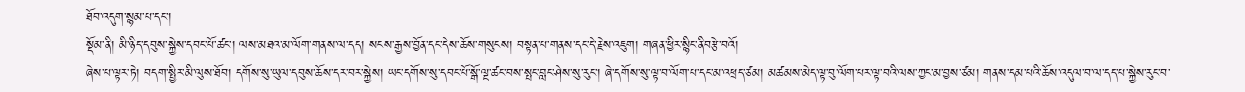ཐོབ་འདུག་སྙམ་པ་དང་།
སྡོམ་ནི། མི་ཉིད་དབུས་སྐྱེས་དབང་པོ་ཚང་། ལས་མཐའ་མ་ལོག་གནས་ལ་དད། སངས་རྒྱས་བྱོན་དང་དེས་ཆོས་གསུངས། བསྟན་པ་གནས་དང་དེ་རྗེས་འཇུག། གཞན་ཕྱིར་སྙིང་ནིབརྩེ་བའོ།
ཞེས་པ་ལྟར་ཏེ། བདག་སྤྱིར་མི་ལུས་ཐོབ། དགོས་སུ་ཡུལ་དབུས་ཆོས་དར་བར་སྐྱེས། ཡང་དགོས་སུ་དབང་པོ་སྒོ་ལྔ་ཚང་བས་སྤང་བླང་ཤེས་སུ་རུང་། ཞེ་དགོས་སུ་ལྟ་བ་ལོག་པ་དང་མ་འཕྲད་ཙམ། མཚམས་མེད་ལྟ་བུ་ལོག་པར་ལྟ་བའི་ལས་ཀྱང་མ་བྱས་ཙམ། གནས་དམ་པའི་ཆོས་འདུལ་བ་ལ་དད་པ་སྐྱེས་རུང་བ་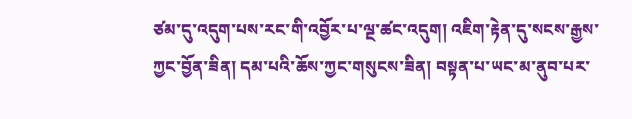ཙམ་དུ་འདུག་པས་རང་གི་འབྱོར་པ་ལྔ་ཚང་འདུག། འཇིག་རྟེན་དུ་སངས་རྒྱས་ཀྱང་བྱོན་ཟིན། དམ་པའི་ཆོས་ཀྱང་གསུངས་ཟིན། བསྟན་པ་ཡང་མ་ནུབ་པར་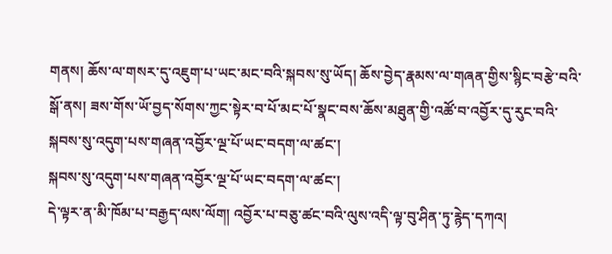གནས། ཆོས་ལ་གསར་དུ་འཇུག་པ་ཡང་མང་བའི་སྐབས་སུ་ཡོད། ཆོས་བྱེད་རྣམས་ལ་གཞན་གྱིས་སྙིང་བརྩེ་བའི་སྒོ་ནས། ཟས་གོས་ཡོ་བྱད་སོགས་ཀྱང་སྟེར་བ་པོ་མང་པོ་སྣང་བས་ཆོས་མཐུན་གྱི་འཚོ་བ་འབྱོར་དུ་རུང་བའི་སྐབས་སུ་འདུག་པས་གཞན་འབྱོར་ལྔ་པོ་ཡང་བདག་ལ་ཚང་།
སྐབས་སུ་འདུག་པས་གཞན་འབྱོར་ལྔ་པོ་ཡང་བདག་ལ་ཚང་།
དེ་ལྟར་ན་མི་ཁོམ་པ་བརྒྱད་ལས་ལོག། འབྱོར་པ་བཅུ་ཚང་བའི་ལུས་འདི་ལྟ་བུ་ཤིན་ཏུ་རྙེད་དཀའ།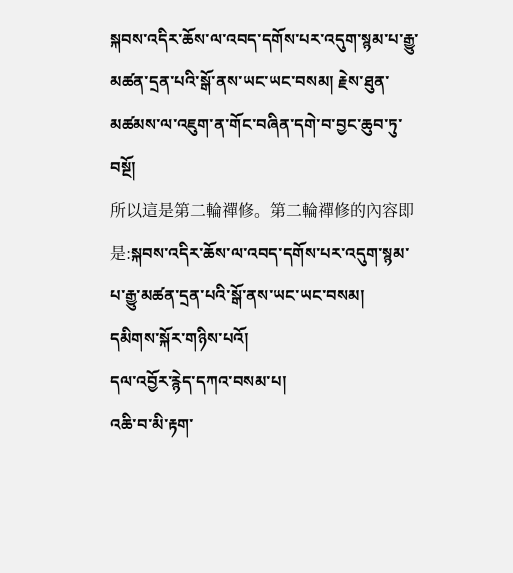སྐབས་འདིར་ཆོས་ལ་འབད་དགོས་པར་འདུག་སྙམ་པ་རྒྱུ་མཚན་དྲན་པའི་སྒོ་ནས་ཡང་ཡང་བསམ། རྗེས་ཐུན་མཚམས་ལ་འཇུག་ན་གོང་བཞིན་དགེ་བ་བྱང་ཆུབ་ཏུ་བསྔོ།
所以這是第二輪禪修。第二輪禪修的內容即是:སྐབས་འདིར་ཆོས་ལ་འབད་དགོས་པར་འདུག་སྙམ་པ་རྒྱུ་མཚན་དྲན་པའི་སྒོ་ནས་ཡང་ཡང་བསམ།
དམིགས་སྐོར་གཉིས་པའོ།
དལ་འབྱོར་རྙེད་དཀའ་བསམ་པ།
འཆི་བ་མི་རྟག་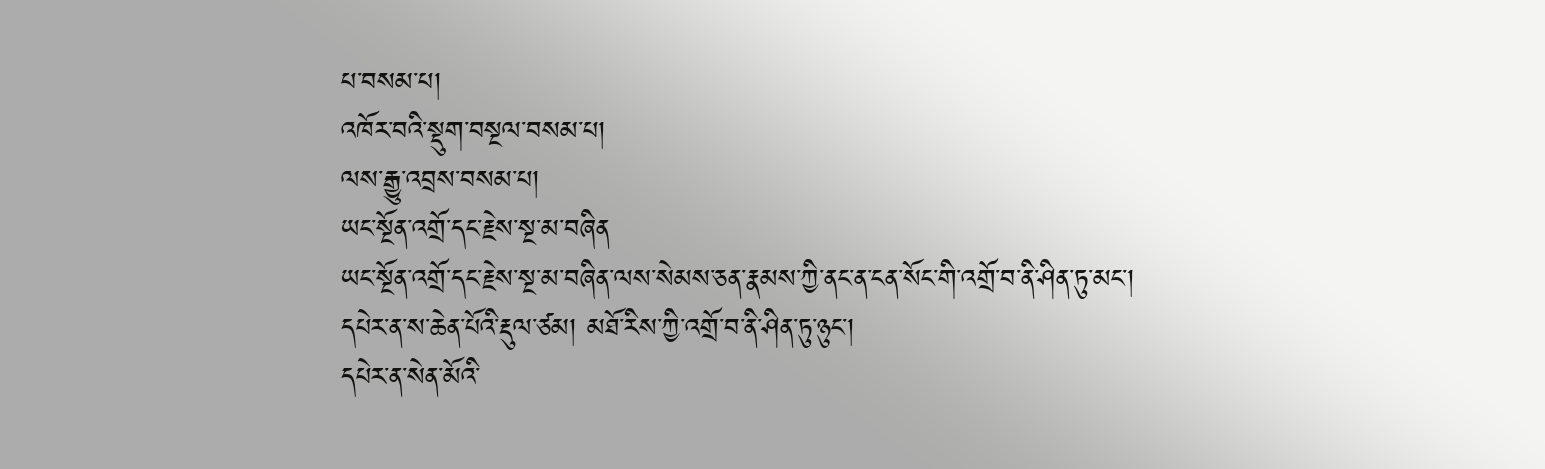པ་བསམ་པ།
འཁོར་བའི་སྡུག་བསྔལ་བསམ་པ།
ལས་རྒྱུ་འབྲས་བསམ་པ།
ཡང་སྔོན་འགྲོ་དང་རྗེས་སྔ་མ་བཞིན
ཡང་སྔོན་འགྲོ་དང་རྗེས་སྔ་མ་བཞིན་ལས་སེམས་ཅན་རྣམས་ཀྱི་ནང་ན་ངན་སོང་གི་འགྲོ་བ་ནི་ཤིན་ཏུ་མང་།
དཔེར་ན་ས་ཆེན་པོའི་རྡུལ་ཙམ། མཐོ་རིས་ཀྱི་འགྲོ་བ་ནི་ཤིན་ཏུ་ཉུང་།
དཔེར་ན་སེན་མོའི་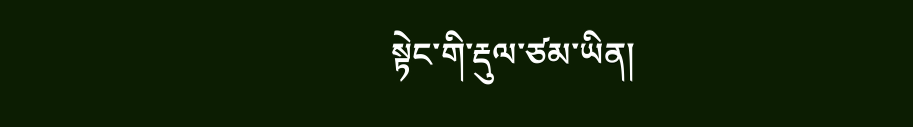སྟེང་གི་རྡུལ་ཙམ་ཡིན།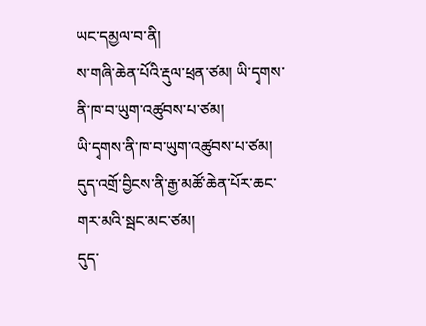ཡང་དམྱལ་བ་ནི།
ས་གཞི་ཆེན་པོའི་རྡུལ་ཕྲན་ཙམ། ཡི་དྭགས་ནི་ཁ་བ་ཡུག་འཚུབས་པ་ཙམ།
ཡི་དྭགས་ནི་ཁ་བ་ཡུག་འཚུབས་པ་ཙམ།
དུད་འགྲོ་བྱིངས་ནི་རྒྱ་མཚོ་ཆེན་པོར་ཆང་གར་མའི་སྦང་མང་ཙམ།
དུད་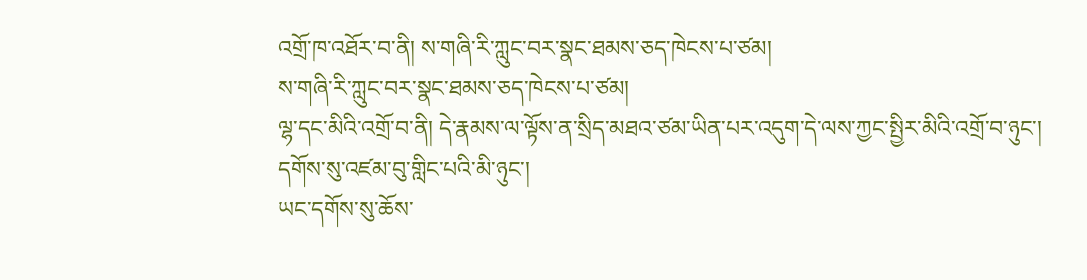འགྲོ་ཁ་འཐོར་བ་ནི། ས་གཞི་རི་ཀླུང་བར་སྣང་ཐམས་ཅད་ཁེངས་པ་ཙམ།
ས་གཞི་རི་ཀླུང་བར་སྣང་ཐམས་ཅད་ཁེངས་པ་ཙམ།
ལྷ་དང་མིའི་འགྲོ་བ་ནི། དེ་རྣམས་ལ་ལྟོས་ན་སྲིད་མཐའ་ཙམ་ཡིན་པར་འདུག་དེ་ལས་ཀྱང་སྤྱིར་མིའི་འགྲོ་བ་ཉུང་། དགོས་སུ་འཛམ་བུ་གླིང་པའི་མི་ཉུང་།
ཡང་དགོས་སུ་ཆོས་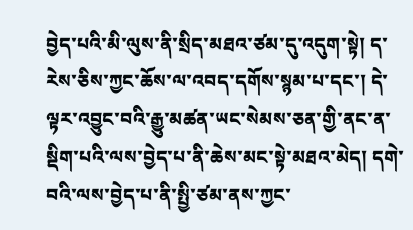བྱེད་པའི་མི་ལུས་ནི་སྲིད་མཐའ་ཙམ་དུ་འདུག་སྟེ། ད་རེས་ཅིས་ཀྱང་ཆོས་ལ་འབད་དགོས་སྙམ་པ་དང་། དེ་ལྟར་འབྱུང་བའི་རྒྱུ་མཚན་ཡང་སེམས་ཅན་གྱི་ནང་ན་སྡིག་པའི་ལས་བྱེད་པ་ནི་ཆེས་མང་སྟེ་མཐའ་མེད། དགེ་བའི་ལས་བྱེད་པ་ནི་སྤྱི་ཙམ་ནས་ཀྱང་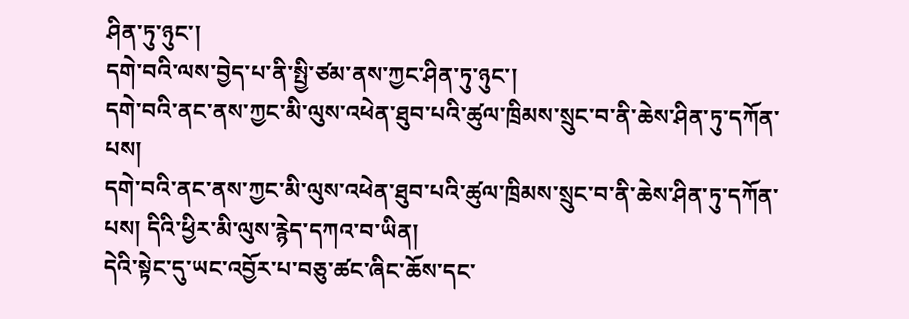ཤིན་ཏུ་ཉུང་།
དགེ་བའི་ལས་བྱེད་པ་ནི་སྤྱི་ཙམ་ནས་ཀྱང་ཤིན་ཏུ་ཉུང་།
དགེ་བའི་ནང་ནས་ཀྱང་མི་ལུས་འཕེན་ཐུབ་པའི་ཚུལ་ཁྲིམས་སྲུང་བ་ནི་ཆེས་ཤིན་ཏུ་དཀོན་པས།
དགེ་བའི་ནང་ནས་ཀྱང་མི་ལུས་འཕེན་ཐུབ་པའི་ཚུལ་ཁྲིམས་སྲུང་བ་ནི་ཆེས་ཤིན་ཏུ་དཀོན་པས། དིའི་ཕྱིར་མི་ལུས་རྙེད་དཀའ་བ་ཡིན།
དེའི་སྟེང་དུ་ཡང་འབྱོར་པ་བཅུ་ཚང་ཞིང་ཆོས་དང་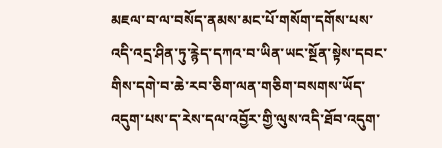མཇལ་བ་ལ་བསོད་ནམས་མང་པོ་གསོག་དགོས་པས་འདི་འདྲ་ཤིན་ཏུ་རྙེད་དཀའ་བ་ཡིན་ཡང་སྔོན་སྟེས་དབང་གིས་དགེ་བ་ཆེ་རབ་ཅིག་ལན་གཅིག་བསགས་ཡོད་འདུག་པས་ད་རེས་དལ་འབྱོར་གྱི་ལུས་འདི་ཐོབ་འདུག་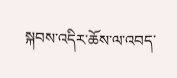སྐབས་འདིར་ཆོས་ལ་འབད་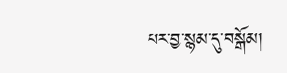པར་བྱ་སྙམ་དུ་བསྒོམ།